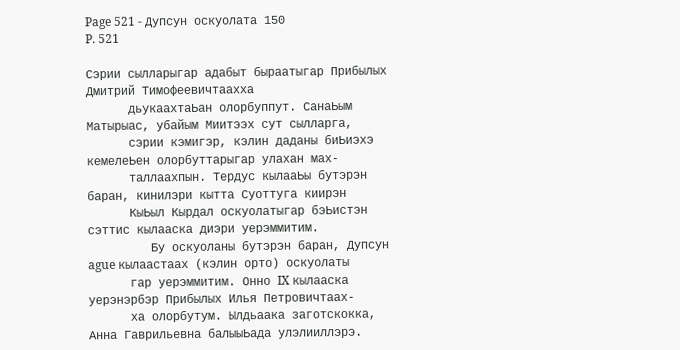Page 521 - Дупсун оскуолата 150
P. 521

Сэрии сылларыгар адабыт быраатыгар Прибылых Дмитрий Тимофеевичтаахха
      дьукаахтаЬан олорбуппут. СанаЬым Матырыас, убайым Миитээх сут сылларга,
      сэрии кэмигэр, кэлин даданы биЬиэхэ кемелеЬен олорбуттарыгар улахан мах-
      таллаахпын. Тердус кылааЬы бутэрэн баран, кинилэри кытта Суоттуга киирэн
      КыЬыл Кырдал оскуолатыгар бэЬистэн сэттис кылааска диэри уерэммитим.
         Бу оскуоланы бутэрэн баран, Дупсун ague кылаастаах (кэлин орто) оскуолаты
      гар уерэммитим. Онно IX кылааска уерэнэрбэр Прибылых Илья Петровичтаах-
      ха олорбутум. Ылдьаака заготскокка, Анна Гаврильевна балыыЬада улэлииллэрэ.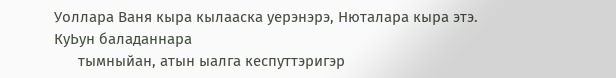Уоллара Ваня кыра кылааска уерэнэрэ, Нюталара кыра этэ. КуЬун баладаннара
      тымныйан, атын ыалга кеспуттэригэр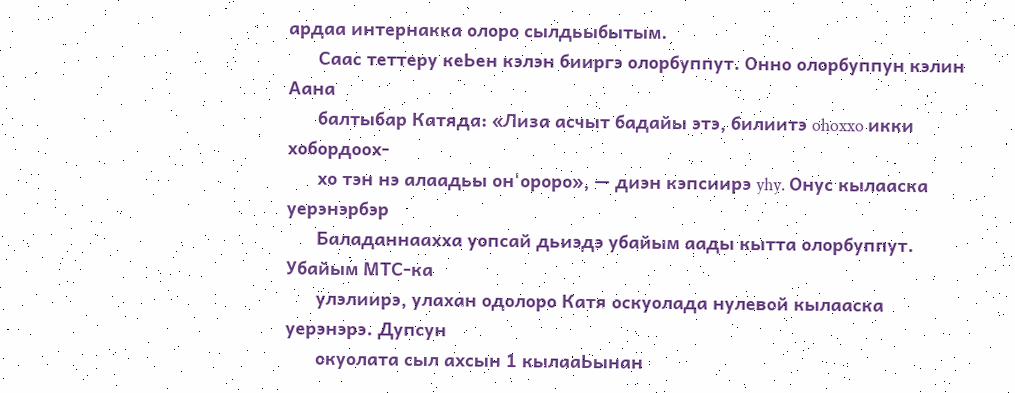ардаа интернакка олоро сылдьыбытым.
      Саас теттеру кеЬен кэлэн бииргэ олорбуппут. Онно олорбуппун кэлин Аана
      балтыбар Катяда: «Лиза асчыт бадайы этэ, билиитэ ohoxxo икки хобордоох-
      хо тэн нэ алаадьы он'ороро», — диэн кэпсиирэ yhy. Онус кылааска уерэнэрбэр
      Баладаннаахха уопсай дьиэдэ убайым аады кытта олорбуппут. Убайым МТС-ка
      улэлиирэ, улахан одолоро Катя оскуолада нулевой кылааска уерэнэрэ. Дупсун
      окуолата сыл ахсын 1 кылааЬынан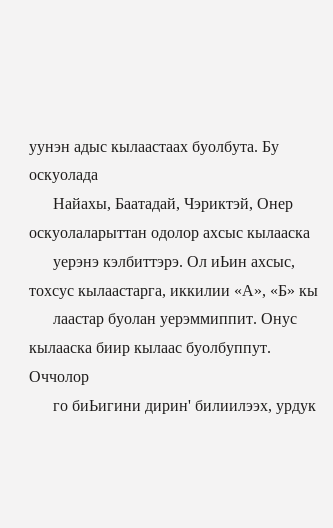уунэн адыс кылаастаах буолбута. Бу оскуолада
      Найахы, Баатадай, Чэриктэй, Онер оскуолаларыттан одолор ахсыс кылааска
      уерэнэ кэлбиттэрэ. Ол иЬин ахсыс, тохсус кылаастарга, иккилии «А», «Б» кы
      лаастар буолан уерэммиппит. Онус кылааска биир кылаас буолбуппут. Оччолор
      го биЬигини дирин' билиилээх, урдук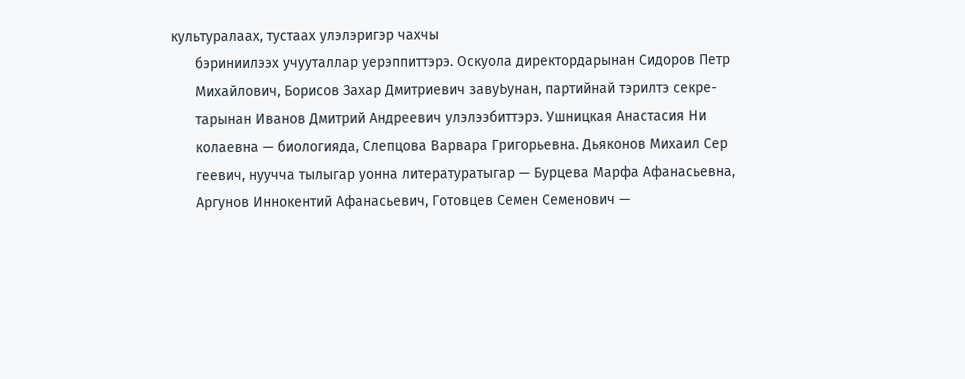культуралаах, тустаах улэлэригэр чахчы
      бэриниилээх учууталлар уерэппиттэрэ. Оскуола директордарынан Сидоров Петр
      Михайлович, Борисов Захар Дмитриевич завуЬунан, партийнай тэрилтэ секре-
      тарынан Иванов Дмитрий Андреевич улэлээбиттэрэ. Ушницкая Анастасия Ни
      колаевна — биологияда, Слепцова Варвара Григорьевна. Дьяконов Михаил Сер
      геевич, нуучча тылыгар уонна литературатыгар — Бурцева Марфа Афанасьевна,
      Аргунов Иннокентий Афанасьевич, Готовцев Семен Семенович —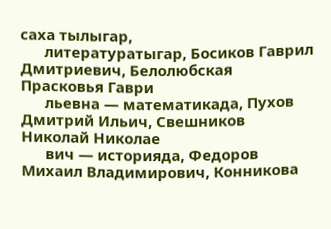саха тылыгар,
      литературатыгар, Босиков Гаврил Дмитриевич, Белолюбская Прасковья Гаври
      льевна — математикада, Пухов Дмитрий Ильич, Свешников Николай Николае
      вич — историяда, Федоров Михаил Владимирович, Конникова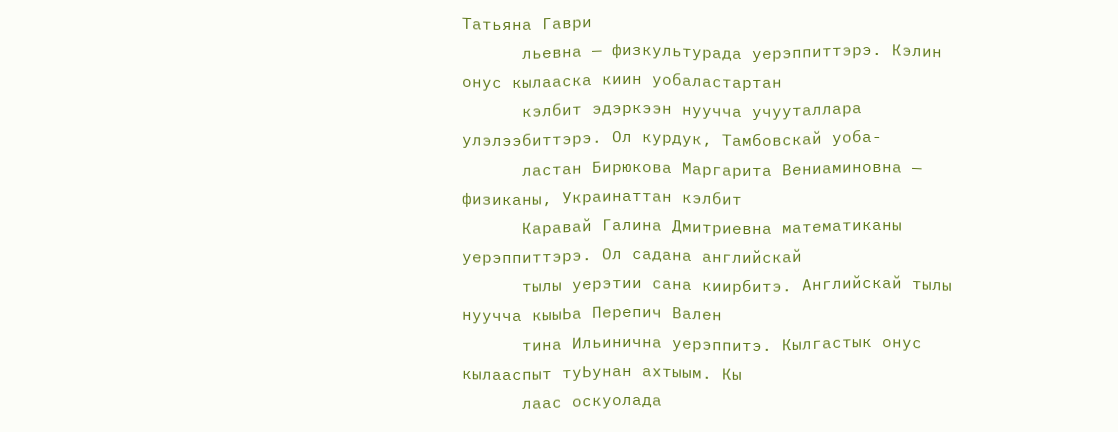Татьяна Гаври
      льевна — физкультурада уерэппиттэрэ. Кэлин онус кылааска киин уобаластартан
      кэлбит эдэркээн нуучча учууталлара улэлээбиттэрэ. Ол курдук, Тамбовскай уоба-
      ластан Бирюкова Маргарита Вениаминовна — физиканы, Украинаттан кэлбит
      Каравай Галина Дмитриевна математиканы уерэппиттэрэ. Ол садана английскай
      тылы уерэтии сана киирбитэ. Английскай тылы нуучча кыыЬа Перепич Вален
      тина Ильинична уерэппитэ. Кылгастык онус кылааспыт туЬунан ахтыым. Кы
      лаас оскуолада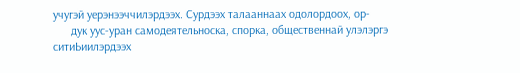учугэй уерэнээччилэрдээх. Сурдээх талааннаах одолордоох, ор-
      дук уус-уран самодеятельноска, спорка, общественнай улэлэргэ ситиЬиилэрдээх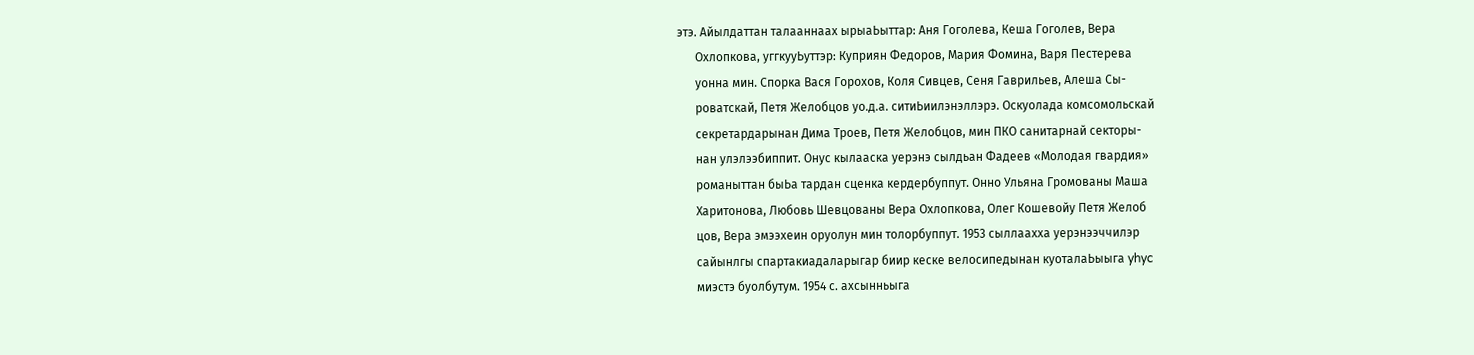этэ. Айылдаттан талааннаах ырыаЬыттар: Аня Гоголева, Кеша Гоголев, Вера
      Охлопкова, уггкууЬуттэр: Куприян Федоров, Мария Фомина, Варя Пестерева
      уонна мин. Спорка Вася Горохов, Коля Сивцев, Сеня Гаврильев, Алеша Сы-
      роватскай, Петя Желобцов уо.д.а. ситиЬиилэнэллэрэ. Оскуолада комсомольскай
      секретардарынан Дима Троев, Петя Желобцов, мин ПКО санитарнай секторы-
      нан улэлээбиппит. Онус кылааска уерэнэ сылдьан Фадеев «Молодая гвардия»
      романыттан быЬа тардан сценка кердербуппут. Онно Ульяна Громованы Маша
      Харитонова, Любовь Шевцованы Вера Охлопкова, Олег Кошевойу Петя Желоб
      цов, Вера эмээхеин оруолун мин толорбуппут. 1953 сыллаахха уерэнээччилэр
      сайынлгы спартакиадаларыгар биир кеске велосипедынан куоталаЬыыга yhyc
      миэстэ буолбутум. 1954 с. ахсынньыга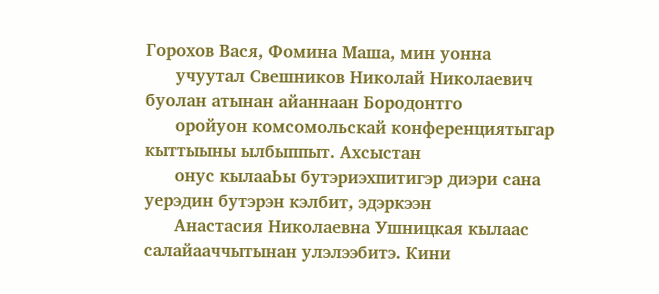Горохов Вася, Фомина Маша, мин уонна
      учуутал Свешников Николай Николаевич буолан атынан айаннаан Бородонтго
      оройуон комсомольскай конференциятыгар кыттыыны ылбыппыт. Ахсыстан
      онус кылааЬы бутэриэхпитигэр диэри сана уерэдин бутэрэн кэлбит, эдэркээн
      Анастасия Николаевна Ушницкая кылаас салайааччытынан улэлээбитэ. Кини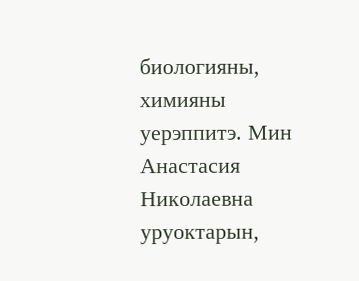биологияны, химияны уерэппитэ. Мин Анастасия Николаевна уруоктарын,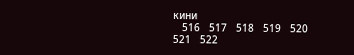кини
   516   517   518   519   520   521   522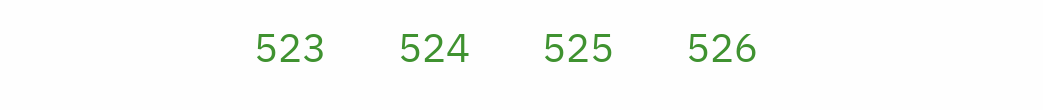523   524   525   526